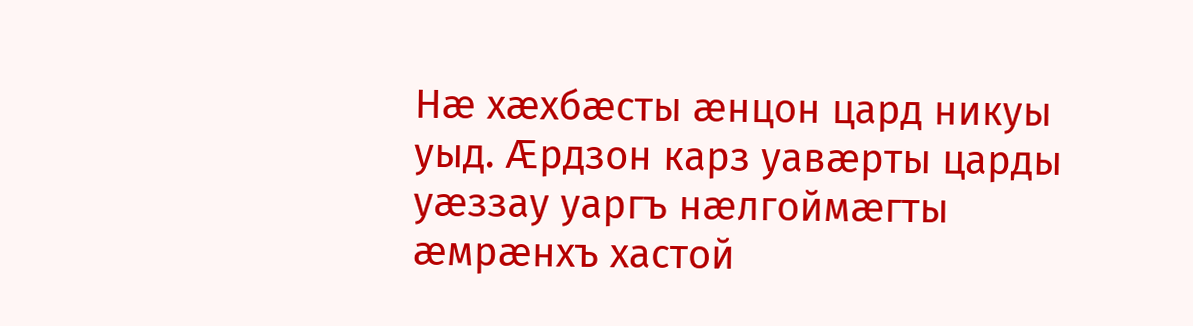Нæ хæхбæсты æнцон цард никуы уыд. Æрдзон карз уавæрты царды уæззау уаргъ нæлгоймæгты æмрæнхъ хастой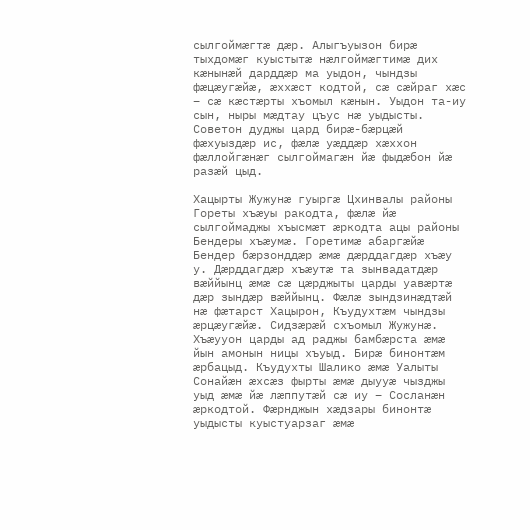сылгоймæгтæ дæр. Алыгъуызон бирæ тыхдомæг куыстытæ нæлгоймæгтимæ дих кæнынæй дарддæр ма уыдон, чындзы фæцæугæйæ, æххæст кодтой, сæ сæйраг хæс – сæ кæстæрты хъомыл кæнын. Уыдон та-иу сын, ныры мæдтау цъус нæ уыдысты. Советон дуджы цард бирæ-бæрцæй фæхуыздæр ис, фæлæ уæддæр хæххон фæллойгæнæг сылгоймагæн йæ фыдæбон йæ разæй цыд.

Хацырты Жужунæ гуыргæ Цхинвалы районы Гореты хъæуы ракодта, фæлæ йæ сылгоймаджы хъысмæт æркодта ацы районы Бендеры хъæумæ. Горетимæ абаргæйæ Бендер бæрзонддæр æмæ дæрддагдæр хъæу у. Дæрддагдæр хъæутæ та зынвадатдæр вæййынц æмæ сæ цæрджыты царды уавæртæ дæр зындæр вæййынц. Фæлæ зындзинæдтæй нæ фæтарст Хацырон, Къудухтæм чындзы æрцæугæйæ. Сидзæрæй схъомыл Жужунæ. Хъæууон царды ад раджы бамбæрста æмæ йын амонын ницы хъуыд. Бирæ бинонтæм æрбацыд. Къудухты Шалико æмæ Уалыты Сонайæн æхсæз фырты æмæ дыууæ чызджы уыд æмæ йæ лæппутæй сæ иу – Сосланæн æркодтой. Фæрнджын хæдзары бинонтæ уыдысты куыстуарзаг æмæ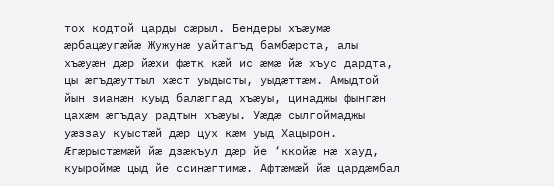тох кодтой царды сæрыл. Бендеры хъæумæ æрбацæугæйæ Жужунæ уайтагъд бамбæрста, алы хъæуæн дæр йæхи фæтк кæй ис æмæ йæ хъус дардта, цы æгъдæуттыл хæст уыдысты, уыдæттæм. Амыдтой йын зианæн куыд балæггад хъæуы, цинаджы фынгæн цахæм æгъдау радтын хъæуы. Уæдæ сылгоймаджы уæззау куыстæй дæр цух кæм уыд Хацырон. Æгæрыстæмæй йæ дзæкъул дæр йе ‘ккойæ нæ хауд, куыроймæ цыд йе ссинæгтимæ. Афтæмæй йæ цардæмбал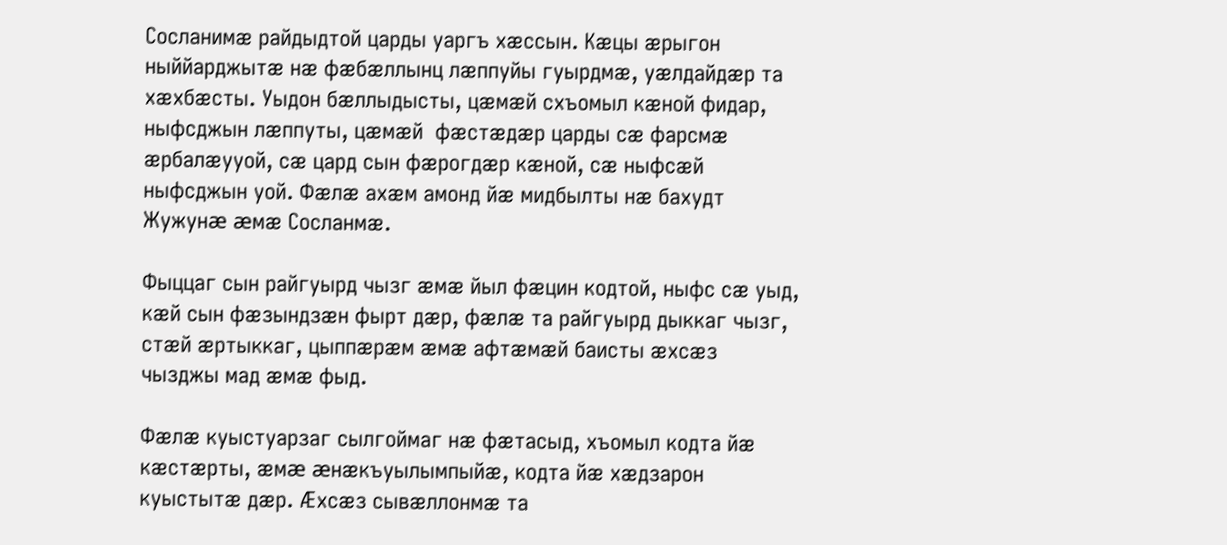Сосланимæ райдыдтой царды уаргъ хæссын. Кæцы æрыгон ныййарджытæ нæ фæбæллынц лæппуйы гуырдмæ, уæлдайдæр та хæхбæсты. Уыдон бæллыдысты, цæмæй схъомыл кæной фидар, ныфсджын лæппуты, цæмæй  фæстæдæр царды сæ фарсмæ æрбалæууой, сæ цард сын фæрогдæр кæной, сæ ныфсæй ныфсджын уой. Фæлæ ахæм амонд йæ мидбылты нæ бахудт Жужунæ æмæ Сосланмæ.

Фыццаг сын райгуырд чызг æмæ йыл фæцин кодтой, ныфс сæ уыд, кæй сын фæзындзæн фырт дæр, фæлæ та райгуырд дыккаг чызг, стæй æртыккаг, цыппæрæм æмæ афтæмæй баисты æхсæз чызджы мад æмæ фыд.

Фæлæ куыстуарзаг сылгоймаг нæ фæтасыд, хъомыл кодта йæ кæстæрты, æмæ æнæкъуылымпыйæ, кодта йæ хæдзарон куыстытæ дæр. Æхсæз сывæллонмæ та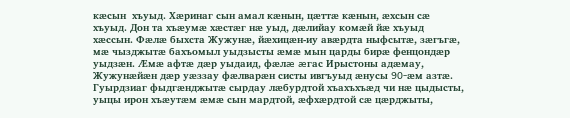кæсын  хъуыд. Хæринаг сын амал кæнын, цæттæ кæнын, æхсын сæ хъуыд. Дон та хъæумæ хæстæг нæ уыд, дæлийау комæй йæ хъуыд хæссын. Фæлæ быхста Жужунæ, йæхицæн-иу авæрдта ныфсытæ, зæгъгæ, мæ чызджытæ бахъомыл уыдзысты æмæ мын царды бирæ фенцондæр уыдзæн. Æмæ афтæ дæр уыдаид, фæлæ æгас Ирыстоны адæмау, Жужунæйæн дæр уæззау фæлварæн систы ивгъуыд æнусы 90-æм азтæ. Гуырдзиаг фыдгæнджытæ сырдау лæбурдтой хъахъхъæд чи нæ цыдысты, уыцы ирон хъæутæм æмæ сын мардтой, æфхæрдтой сæ цæрджыты,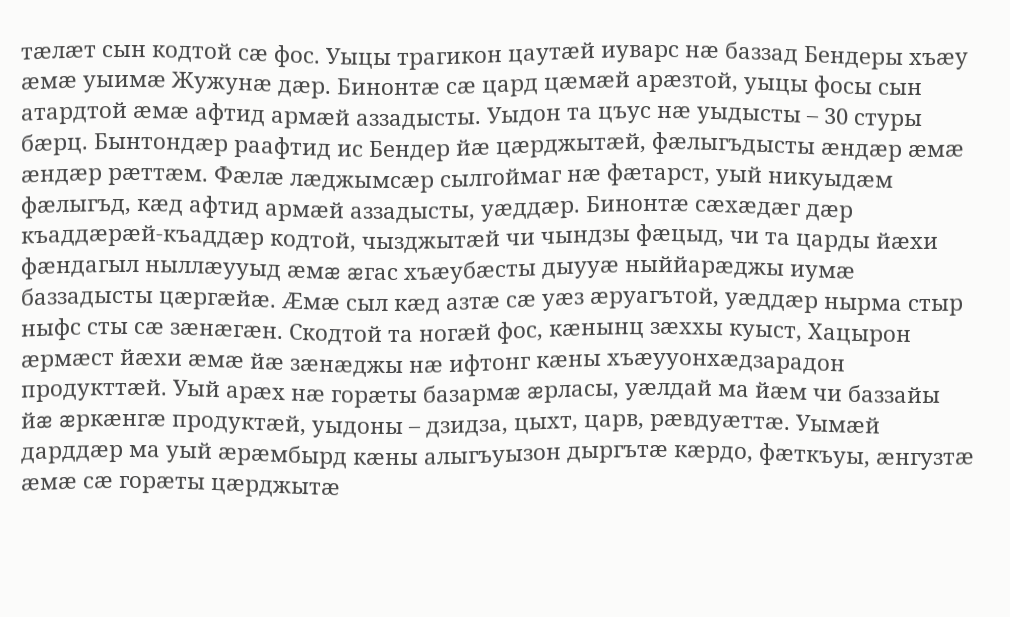тæлæт сын кодтой сæ фос. Уыцы трагикон цаутæй иуварс нæ баззад Бендеры хъæу æмæ уыимæ Жужунæ дæр. Бинонтæ сæ цард цæмæй арæзтой, уыцы фосы сын атардтой æмæ афтид армæй аззадысты. Уыдон та цъус нæ уыдысты – 30 стуры бæрц. Бынтондæр раафтид ис Бендер йæ цæрджытæй, фæлыгъдысты æндæр æмæ æндæр рæттæм. Фæлæ лæджымсæр сылгоймаг нæ фæтарст, уый никуыдæм фæлыгъд, кæд афтид армæй аззадысты, уæддæр. Бинонтæ сæхæдæг дæр къаддæрæй-къаддæр кодтой, чызджытæй чи чындзы фæцыд, чи та царды йæхи фæндагыл ныллæууыд æмæ æгас хъæубæсты дыууæ ныййарæджы иумæ баззадысты цæргæйæ. Æмæ сыл кæд азтæ сæ уæз æруагътой, уæддæр нырма стыр ныфс сты сæ зæнæгæн. Скодтой та ногæй фос, кæнынц зæххы куыст, Хацырон æрмæст йæхи æмæ йæ зæнæджы нæ ифтонг кæны хъæууонхæдзарадон продукттæй. Уый арæх нæ горæты базармæ æрласы, уæлдай ма йæм чи баззайы йæ æркæнгæ продуктæй, уыдоны – дзидза, цыхт, царв, рæвдуæттæ. Уымæй дарддæр ма уый æрæмбырд кæны алыгъуызон дыргътæ кæрдо, фæткъуы, æнгузтæ æмæ сæ горæты цæрджытæ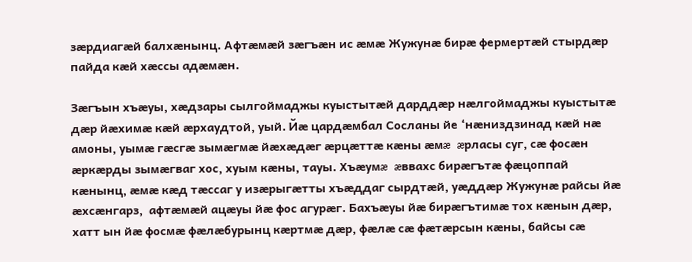зæрдиагæй балхæнынц. Афтæмæй зæгъæн ис æмæ Жужунæ бирæ фермертæй стырдæр пайда кæй хæссы адæмæн.

Зæгъын хъæуы, хæдзары сылгоймаджы куыстытæй дарддæр нæлгоймаджы куыстытæ дæр йæхимæ кæй æрхаудтой, уый. Йæ цардæмбал Сосланы йе ‘нæниздзинад кæй нæ амоны, уымæ гæсгæ зымæгмæ йæхæдæг æрцæттæ кæны æмæ æрласы суг, сæ фосæн æркæрды зымæгваг хос, хуым кæны, тауы. Хъæумæ æввахс бирæгътæ фæцоппай кæнынц, æмæ кæд тæссаг у изæрыгæтты хъæддаг сырдтæй, уæддæр Жужунæ райсы йæ æхсæнгарз,  афтæмæй ацæуы йæ фос агурæг. Бахъæуы йæ бирæгътимæ тох кæнын дæр, хатт ын йæ фосмæ фæлæбурынц кæртмæ дæр, фæлæ сæ фæтæрсын кæны, байсы сæ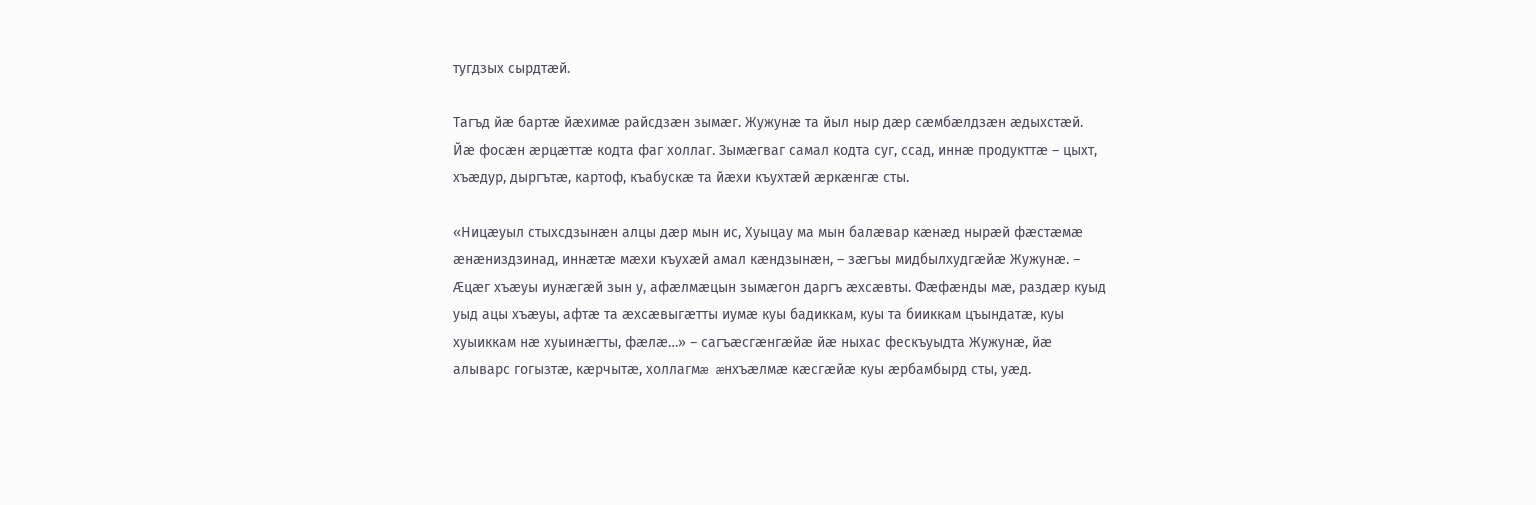тугдзых сырдтæй.

Тагъд йæ бартæ йæхимæ райсдзæн зымæг. Жужунæ та йыл ныр дæр сæмбæлдзæн æдыхстæй. Йæ фосæн æрцæттæ кодта фаг холлаг. Зымæгваг самал кодта суг, ссад, иннæ продукттæ – цыхт, хъæдур, дыргътæ, картоф, къабускæ та йæхи къухтæй æркæнгæ сты.

«Ницæуыл стыхсдзынæн алцы дæр мын ис, Хуыцау ма мын балæвар кæнæд нырæй фæстæмæ æнæниздзинад, иннæтæ мæхи къухæй амал кæндзынæн, – зæгъы мидбылхудгæйæ Жужунæ. – Æцæг хъæуы иунæгæй зын у, афæлмæцын зымæгон даргъ æхсæвты. Фæфæнды мæ, раздæр куыд уыд ацы хъæуы, афтæ та æхсæвыгæтты иумæ куы бадиккам, куы та бииккам цъындатæ, куы хуыиккам нæ хуыинæгты, фæлæ…» – сагъæсгæнгæйæ йæ ныхас фескъуыдта Жужунæ, йæ алыварс гогызтæ, кæрчытæ, холлагмæ æнхъæлмæ кæсгæйæ куы æрбамбырд сты, уæд.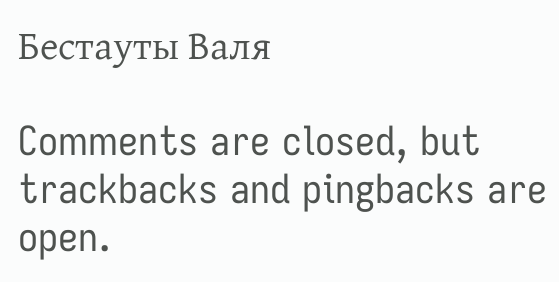Бестауты Валя

Comments are closed, but trackbacks and pingbacks are open.